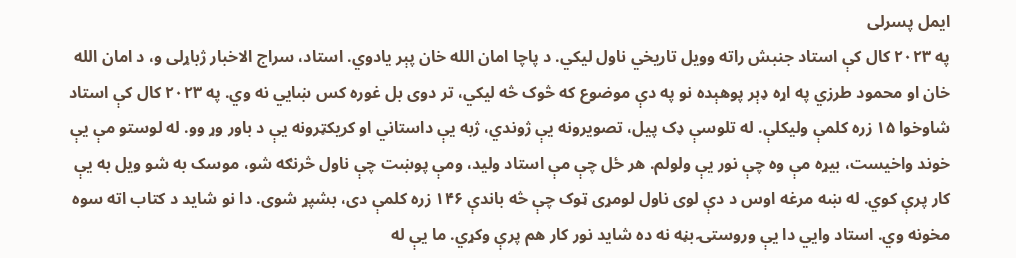ایمل پسرلی
په ۲۰۲۳ کال کې استاد جنبش راته وویل تاریخي ناول لیکي. د پاچا امان الله خان پېر یادوي. استاد، سراج الاخبار ژباړلی و، د امان الله خان او محمود طرزي په اړه ډېر پوهېده نو په دې موضوع که څوک څه لیکي، تر دوی بل غوره کس ښایي نه وي. په ۲۰۲۳ کال کې استاد شاوخوا ۱۵ زره کلمې ولیکلې. له تلوسې ډک پیل، تصویرونه یې ژوندي، ژبه یې داستاني او کریکټرونه یې د باور وړ وو. له لوستو مې یې خوند واخیست، بیړه مې وه چې نور یې ولولم. هر ځل چې مې استاد ولید، ومې پوښت چې ناول څرنګه شو، موسک به شو ویل به یې کار پرې کوي. له ښه مرغه اوس د دې لوی ناول لومړی ټوک چې څه باندې ۱۴۶ زره کلمې دی، بشپړ شوی. دا نو شاید د کتاب اته سوه مخونه وي. استاد وايي دا یې وروستۍ بڼه نه ده شاید نور کار هم پرې وکړي. ما یې له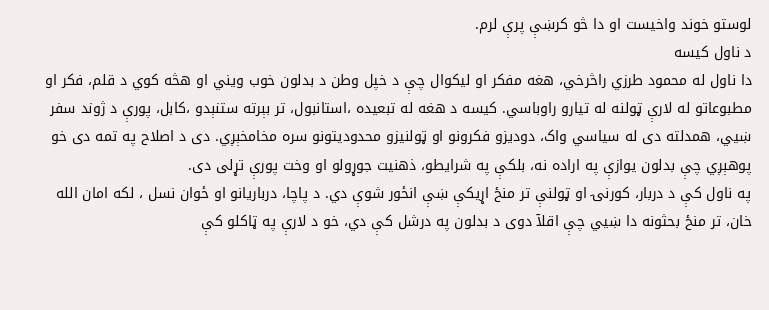لوستو خوند واخیست او دا څو کرښې پرې لرم.
د ناول کیسه
دا ناول له محمود طرزي راڅرخي، هغه مفکر او لیکوال چې د خپل وطن د بدلون خوب ویني او هڅه کوي د قلم، فکر او مطبوعاتو له لارې ټولنه له تیارو راوباسي. کیسه د هغه له تبعیده ،استانبول، تر بېرته ستنېدو ،کابل، پورې د ژوند سفر ښيي، همدلته دی له سیاسي واک، دودیزو فکرونو او ټولنیزو محدودیتونو سره مخامخېږي. دی د اصلاح په تمه دی خو پوهېږي چې بدلون یوازې په اراده نه، بلکې په شرایطو، ذهنیت جوړولو او وخت پورې تړلی دی.
په ناول کې د دربار، کورنۍ او ټولنې تر منځ اړیکې ښې انځور شوې دي. د پاچا، درباریانو او ځوان نسل ، لکه امان الله خان، تر منځ بحثونه دا ښيي چې اقلآ دوی د بدلون په درشل کې دي، خو د لارې په ټاکلو کې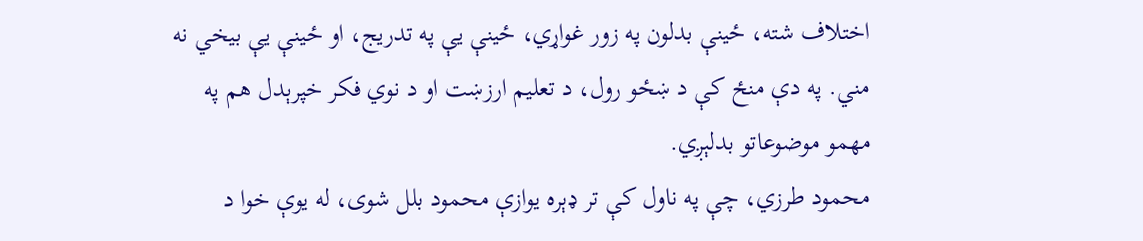اختلاف شته، ځینې بدلون په زور غواړي، ځینې یې په تدریج، او ځینې یې بیخي نه مني. په دې منځ کې د ښځو رول، د تعلیم ارزښت او د نوي فکر خپرېدل هم په مهمو موضوعاتو بدلېږي.
محمود طرزي، چې په ناول کې تر ډېره یوازې محمود بلل شوی، له یوې خوا د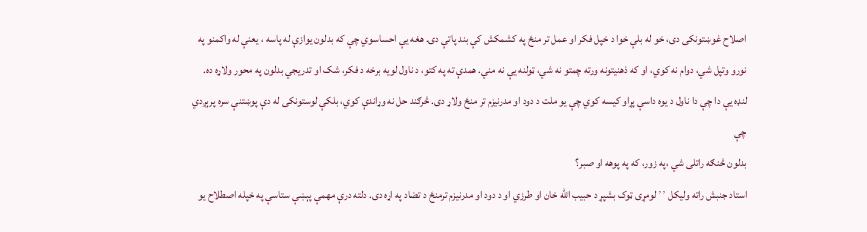اصلاح غوښتونکی دی، خو له بلې خوا د خپل فکر او عمل تر منځ په کشمکش کې بند پاتې دی. هغه یې احساسوي چې که بدلون یوازې له پاسه ، یعنې له واکمنو په نورو وتپل شي، دوام نه کوي، او که ذهنیتونه ورته چمتو نه شي، ټولنه یې نه مني. همدې ته په کتو، د ناول لویه برخه د فکر، شک او تدریجي بدلون په محور ولاړه ده.
لنډه یې دا چې دا ناول د یوه داسې پړاو کیسه کوي چې یو ملت د دود او مدرنیزم تر منځ ولاړ دی. څرګند حل نه وړاندې کوي، بلکې لوستونکی له دې پوښتنې سره پرېږدي چې
بدلون څنګه راتلی شي ،په زور، که په پوهه او صبر؟
استاد جنبش راته ولیکل ٬٬ لومړی ټوک بشپړ د حبیب الله خان او طرزي او د دود او مدرنیزم ترمنځ د تضاد په اړه دی. دلته درې مهمې پېښې ستاسې په خپله اصطلاح یو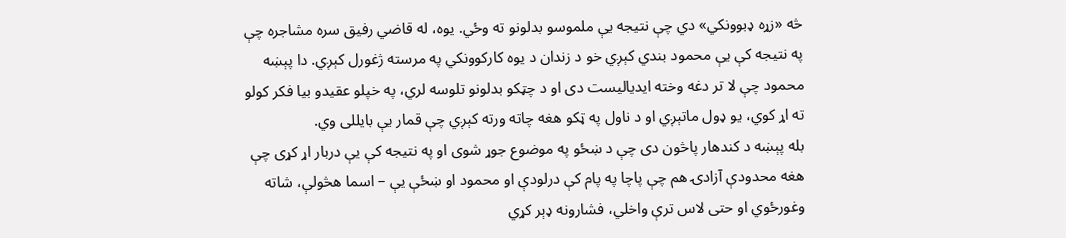څه «زړه ډبوونکي» دي چې نتیجه یې ملموسو بدلونو ته وځي. یوه، له قاضي رفیق سره مشاجره چې په نتیجه کې یې محمود بندي کېږي خو د زندان د یوه کارکوونکي په مرسته ژغورل کېږي. دا پېښه محمود چې لا تر دغه وخته ایدیالیست دی او د چټکو بدلونو تلوسه لري، په خپلو عقیدو بیا فکر کولو ته اړ کوي، یو ډول ماتېږي او د ناول په ټکو هغه چاته ورته کېږي چې قمار یې بایللی وي.
بله پېښه د کندهار پاڅون دی چې د ښځو په موضوع جوړ شوی او په نتیجه کې یې دربار اړ کړی چې هغه محدودې آزادۍ هم چې پاچا په پام کې درلودې او محمود او ښځې یې – اسما هڅولې، شاته وغورځوي او حتی لاس ترې واخلي، فشارونه ډېر کړي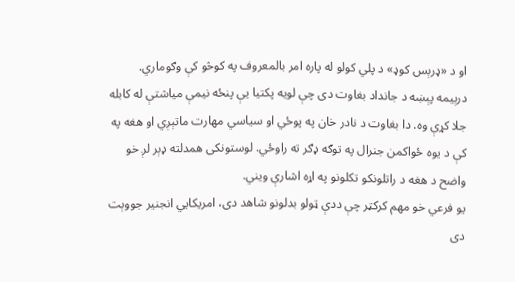او د «ډرېس کوډ» د پلي کولو له پاره امر بالمعروف په کوڅو کې وګوماري.
درېیمه پېښه د جانداد بغاوت دی چې لویه پکتیا یې پنځه نیمې میاشتې له کابله جلا کړې وه. دا بغاوت د نادر خان په پوځي او سیاسي مهارت ماتېږي او هغه په کې د یوه ځواکمن جنرال په توګه ډګر ته راوځي. لوستونکی همدلته ډېر لږ خو واضح د هغه د راتلونکو تکلونو په اړه اشارې ویني.
یو فرعي خو مهم کرکټر چې ددې ټولو بدلونو شاهد دی، امریکایي انجنیر جووېت دی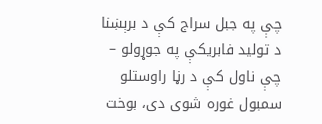چې په جبل سراج کې د برېښنا د تولید فابریکې په جوړولو – چې ناول کې د رڼا راوستلو سمبول غوره شوی دی، بوخت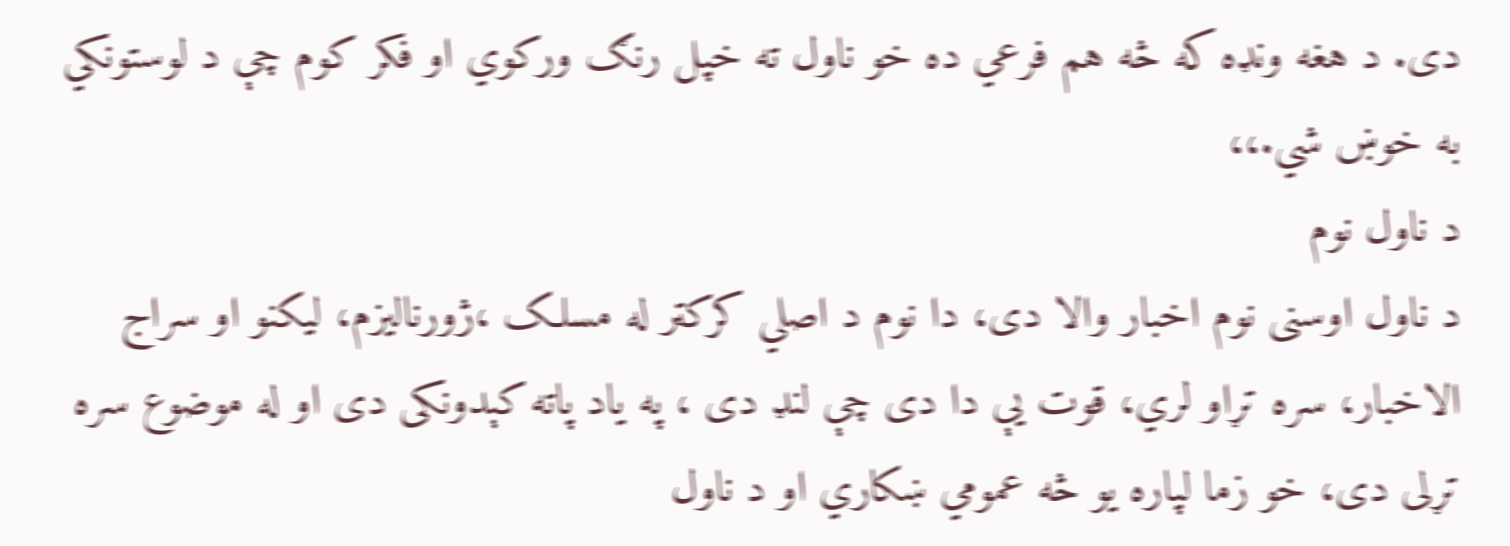دی. د هغه ونډه که څه هم فرعي ده خو ناول ته خپل رنګ ورکوي او فکر کوم چې د لوستونکي به خوښ شي.،،
د ناول نوم
د ناول اوسنی نوم اخبار والا دی، دا نوم د اصلي کرکټر له مسلک ،ژورنالیزم، لیکنو او سراج الاخبار، سره تړاو لري، قوت یې دا دی چې لنډ دی ، په یاد پاته کېدونکی دی او له موضوع سره تړلی دی، خو زما لپاره یو څه عمومي ښکاري او د ناول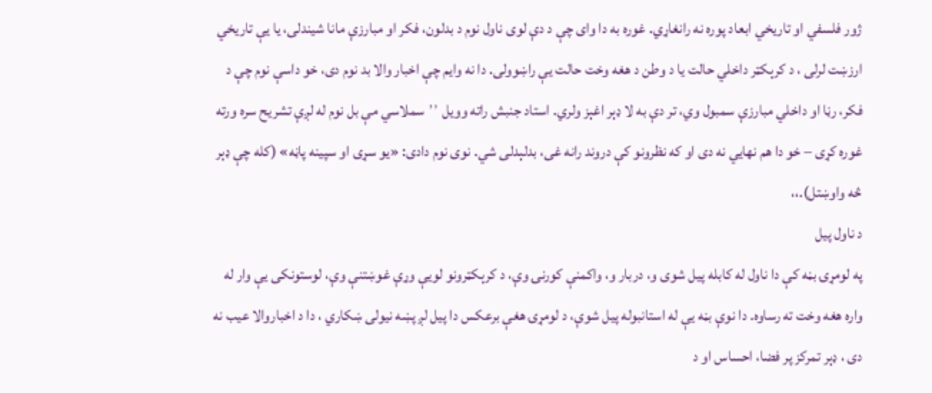ژور فلسفي او تاریخي ابعاد پوره نه رانغاړي. غوره به دا وای چې د دې لوی ناول نوم د بدلون، فکر او مبارزې مانا شیندلی، یا یې تاریخي ارزښت لرلی ، د کرېکټر داخلي حالت یا د وطن د هغه وخت حالت یې راښوولی. دا نه وایم چې اخبار والا بد نوم دی، خو داسې نوم چې د فکر، رڼا او داخلي مبارزې سمبول وي، تر دې به لا ډېر اغېز ولري. استاد جنبش راته وویل ٬٬ سملاسي مې بل نوم له لږې تشریح سره ورته غوره کړی – خو دا هم نهایي نه دی او که نظرونو کې دروند رانه غی، بدلېدلی شي. نوی نوم دادی: «یو سړی او سپینه پاڼه» (کله چې ډېر څه واوښتل).،،
د ناول پیل
په لومړۍ بڼه کې دا ناول له کابله پیل شوی و، دربار و، واکمنې کورنۍ وې، د کرېکټرونو لویې وړې غوښتنې وې، لوستونکی یې وار له واره هغه وخت ته رساوه. دا نوې بڼه یې له استانبوله پیل شوې، د لومړۍ هغې برعکس دا پیل لږ پښه نیولی ښکاري ، دا د اخباروالا عیب نه دی ، ډېر تمرکز پر فضا، احساس او د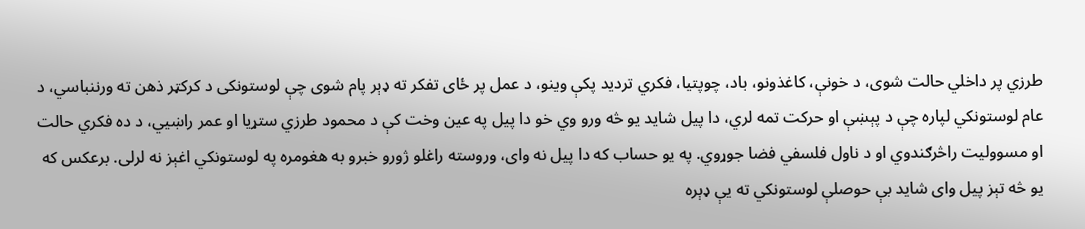طرزي پر داخلي حالت شوی، د خونې، کاغذونو، باد، چوپتیا، فکري تردید پکې وینو، د عمل پر ځای تفکر ته ډېر پام شوی چې لوستونکی د کرکټر ذهن ته ورننباسي، د عام لوستونکي لپاره چې د پېښې او حرکت تمه لري، دا پیل شاید یو څه ورو وي خو دا پیل په عین وخت کې د محمود طرزي ستړیا او عمر راښيي، د ده فکري حالت او مسوولیت راڅرګندوي او د ناول فلسفي فضا جوړوي. په یو حساب که دا پیل نه وای، وروسته راغلو ژورو خبرو به هغومره په لوستونکي اغېز نه لرلی. برعکس که یو څه تېز پیل وای شاید بې حوصلې لوستونکي ته یې ډېره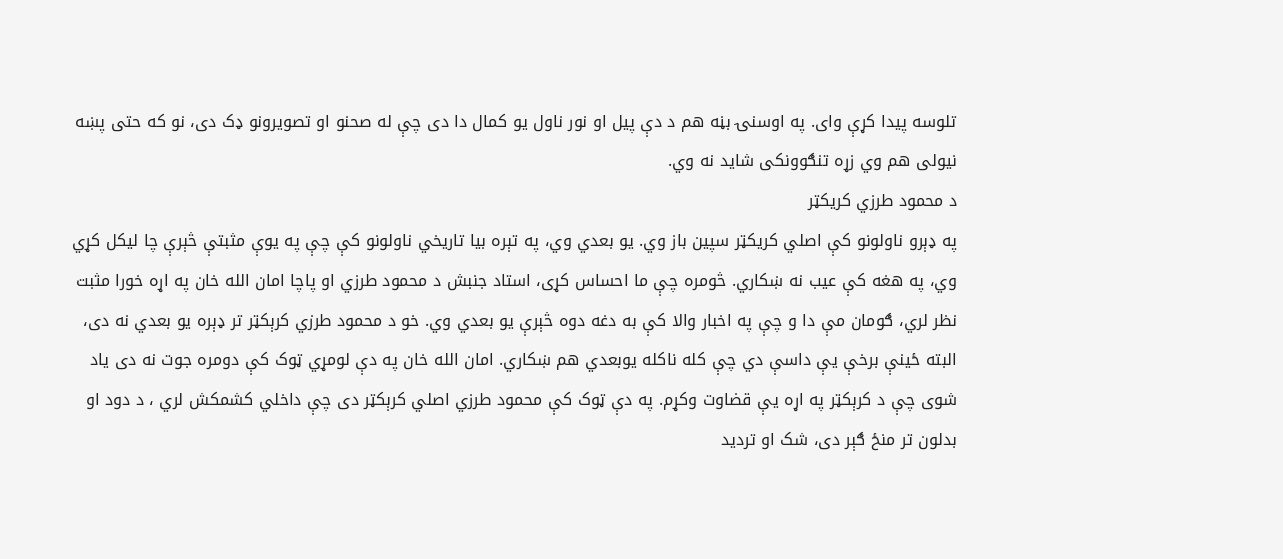تلوسه پیدا کړې وای. په اوسنۍ بڼه هم د دې پیل او نور ناول یو کمال دا دی چې له صحنو او تصویرونو ډک دی، نو که حتی پښه نیولی هم وي زړه تنګوونکی شاید نه وي.
د محمود طرزي کریکټر
په ډېرو ناولونو کې اصلي کریکټر سپین باز وي. یو بعدي وي، په تېره بیا تاریخي ناولونو کې چې په یوې مثبتې څېرې چا لیکل کړي وي، په هغه کې عیب نه ښکاري. څومره چې ما احساس کړی، استاد جنبش د محمود طرزي او پاچا امان الله خان په اړه خورا مثبت نظر لري، ګومان مې دا و چې په اخبار والا کې به دغه دوه څېرې یو بعدي وي. خو د محمود طرزي کرېکټر تر ډېره یو بعدي نه دی، البته ځینې برخې یې داسې دي چې کله ناکله یوبعدي هم ښکاري. امان الله خان په دې لومړي ټوک کې دومره جوت نه دی یاد شوی چې د کرېکټر په اړه یې قضاوت وکړم. په دې ټوک کې محمود طرزي اصلي کرېکټر دی چې داخلي کشمکش لري ، د دود او بدلون تر منځ ګېر دی، شک او تردید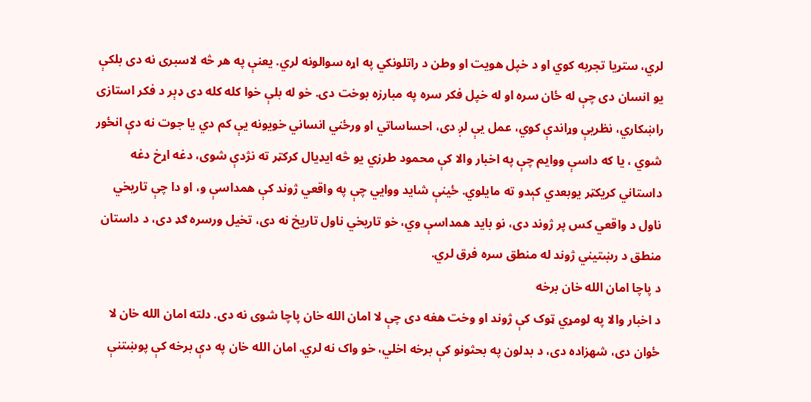لري، ستړیا تجربه کوي او د خپل هویت او وطن د راتلونکي په اړه سوالونه لري. یعنې په هر څه لاسبری نه دی بلکې یو انسان دی چې له ځان سره او له خپل فکر سره په مبارزه بوخت دی. خو له بلې خوا کله کله دی ډېر د فکر استازی راښکاري، نظریې وړاندې کوي، عمل یې لږ دی، احساساتي او ورځني انساني خویونه یې کم دي یا جوت نه دې انځور شوي ، یا که داسې ووایم چې په اخبار والا کې محمود طرزي یو څه ایډیال کرکټر ته نژدې شوی، دغه اړخ دغه داستاني کریکټر یوبعدي کېدو ته مایلوي. ځینې شاید ووایي چې په واقعي ژوند کې همداسې و، او دا چې تاریخي ناول د واقعي کس پر ژوند دی، نو باید همداسې وي، خو تاریخي ناول تاریخ نه دی، تخیل ورسره ګډ دی، د داستان منطق د رښتیني ژوند له منطق سره فرق لري.
د پاچا امان الله خان برخه
د اخبار والا په لومړي ټوک کې ژوند او وخت هغه دی چې لا امان الله خان پاچا شوی نه دی. دلته امان الله خان لا ځوان دی، شهزاده دی، د بدلون په بحثونو کې برخه اخلي، خو واک نه لري. امان الله خان په دې برخه کې پوښتنې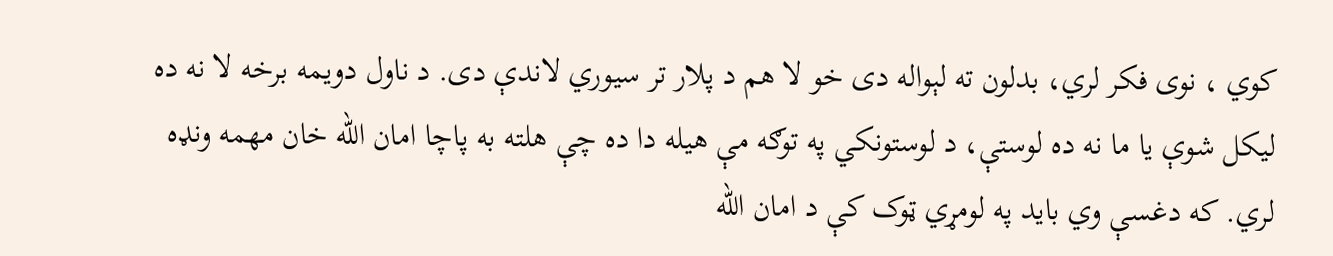کوي ، نوی فکر لري، بدلون ته لېواله دی خو لا هم د پلار تر سیوري لاندې دی. د ناول دویمه برخه لا نه ده لیکل شوې یا ما نه ده لوستې، د لوستونکي په توګه مې هیله دا ده چې هلته به پاچا امان الله خان مهمه ونډه لري. که دغسې وي باید په لومړي ټوک کې د امان الله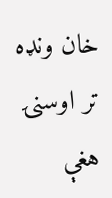خان ونډه تر اوسنۍ هغې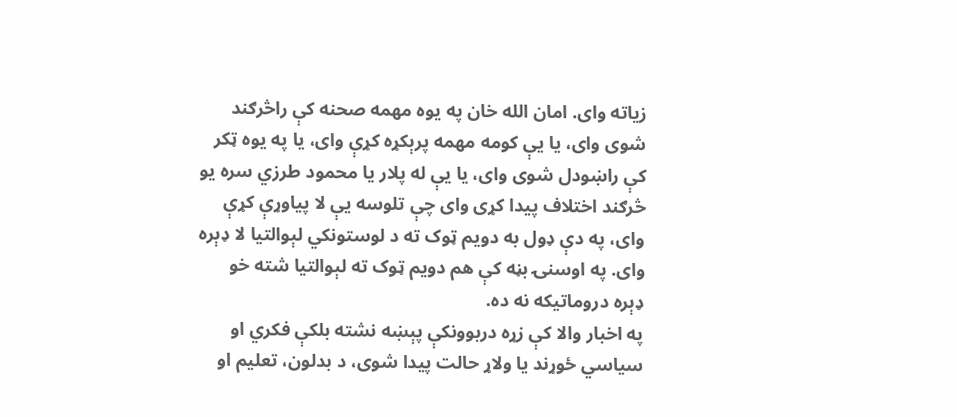زیاته وای. امان الله خان په یوه مهمه صحنه کې راڅرګند شوی وای، یا یې کومه مهمه پرېکړه کړې وای، یا په یوه ټکر کې راښودل شوی وای، یا یې له پلار یا محمود طرزي سره یو څرګند اختلاف پیدا کړی وای چې تلوسه یې لا پیاوړې کړې وای، په دې ډول به دویم ټوک ته د لوستونکي لېوالتیا لا ډېره وای. په اوسنۍ بڼه کې هم دویم ټوک ته لېوالتیا شته خو ډېره دروماتیکه نه ده.
په اخبار والا کې زړه دربوونکې پېښه نشته بلکې فکري او سیاسي ځوړند یا ولاړ حالت پیدا شوی، د بدلون، تعلیم او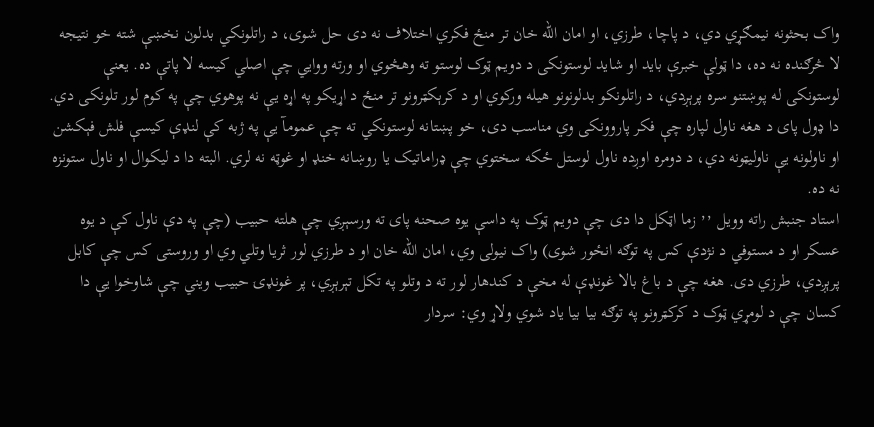واک بحثونه نیمګړي دي، د پاچا، طرزي، او امان الله خان تر منځ فکري اختلاف نه دی حل شوی، د راتلونکي بدلون نخښې شته خو نتیجه لا څرګنده نه ده، دا ټولې خبرې باید او شاید لوستونکی د دویم ټوک لوستو ته وهڅوي او ورته ووایي چې اصلي کیسه لا پاتې ده. یعنې لوستونکی له پوښتنو سره پرېږدي، د راتلونکو بدلونونو هیله ورکوي او د کرېکټرونو تر منځ د اړیکو په اړه یې نه پوهوي چې په کوم لور تلونکی دي. دا ډول پای د هغه ناول لپاره چې فکر پاروونکی وي مناسب دی، خو پښتانه لوستونکي ته چې عمومآ یې په ژبه کې لنډې کیسې فلش فېکشن او ناولونه یې ناولیټونه دي، د دومره اوږده ناول لوستل ځکه سختوي چې ډراماتیک یا روښانه خنډ او غوټه نه لري. البته دا د لیکوال او ناول ستونزه نه ده.
استاد جنبش راته وویل ٬٬ زما اټکل دا دی چې دویم ټوک په داسې یوه صحنه پای ته ورسېږي چې هلته حبیب (چې په دې ناول کې د یوه عسکر او د مستوفي د نژدې کس په توګه انځور شوی) واک نیولی وي، امان الله خان او د طرزي لور ثریا وتلي وي او وروستی کس چې کابل پرېږدي، طرزي دی. هغه چې د باغ بالا غونډې له مخې د کندهار لور ته د وتلو په تکل تېرېږي، پر غونډۍ حبیب ویني چې شاوخوا یې دا کسان چې د لومړي ټوک د کرکټرونو په توګه بیا بیا یاد شوي ولاړ وي: سردار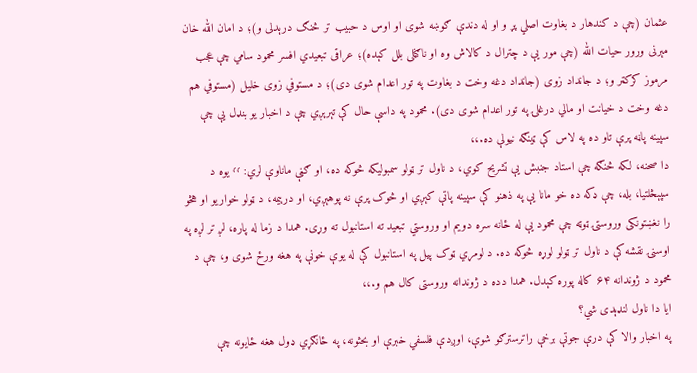عثمان (چې د کندهار د بغاوت اصلي پړ و او له دندې ګوښه شوی او اوس د حبیب تر څنګ درېدلی و)؛ د امان الله خان مېرنی ورور حیات الله (چې مور یې د چترال د کالاش وه او ناګڼلی بلل کېده)؛ عراقی تبعیدي افسر محمود سامي چې عجب مرموز کرکټر و؛ د جانداد زوی (جانداد دغه وخت د بغاوت په تور اعدام شوی دی)؛ د مستوفي زوی خلیل (مستوفي هم دغه وخت د خیانت او مالي درغلۍ په تور اعدام شوی دی). محمود په داسې حال کې تېرېږي چې د اخبار یو بنډل یې چې سپینه پاڼه پرې تاو ده په لاس کې ټینګه نیولې ده.،،
دا صحنه، لکه څنګه چې استاد جنبش یې تشریح کوي، د ناول تر ټولو سمبولیکه څوکه ده، او ګڼې ماناوې لري: ٬٬ یوه د سپېڅلتیا، بله، چې ډکه ده خو مانا یې په ذهنو کې سپینه پاتې کېږي او څوک پرې نه پوهېږي، او درېیمه، د ټولو خواریو او هڅو را نغښتونکی وروستۍ ټوټه چې محمود یې له ځانه سره دویم او وروستي تبعید ته استانبول ته وړی. همدا د زما له پاره، لږ تر لږه په اوسنۍ نقشه کې د ناول تر ټولو لوړه څوکه ده. د لومړي ټوک پیل په استانبول کې له یوې خونې په هغه ورځ شوی و، چې د محمود د ژوندانه ۶۴ کاله پوره کېدل. همدا دده د ژوندانه وروستی کال هم و.،،
ایا دا ناول لنډېدی شي؟
په اخبار والا کې درې جوتې برخې راترسترګو شوې، اوږدې فلسفي خبرې او بحثونه، په ځانګړي ډول هغه ځایونه چې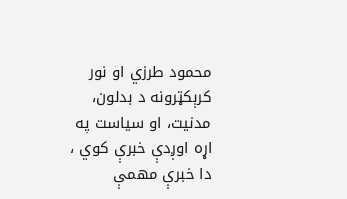محمود طرزي او نور کرېکټرونه د بدلون، مدنیت، او سیاست په اړه اوږدې خبرې کوي ، دا خبرې مهمې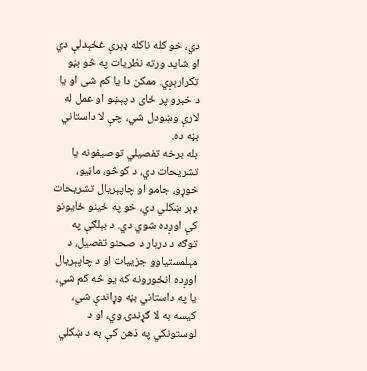دي، خو کله ناکله ډېرې غځېدلې دي او شاید ورته نظریات په څو بڼو تکرارېږي. ممکن دا یا کم شی او یا د خبرو پر ځای د پېښو او عمل له لارې وښودل شي، چې لا داستاني بڼه ده.
بله برخه تفصیلي توصیفونه یا تشریحات دي، د کوڅو، ماڼیو، خوړو، جامو او چاپېریال تشریحات ډېر ښکلي دي، خو په ځینو ځایونو کې اوږده شوي دي. د بېلګې په توګه د دربار د صحنو تفصیل، د مېلمستیاوو جزییات او د چاپېریال اوږده انځورونه که یو څه کم شي، یا په داستاني بڼه وړاندې شي، کیسه به لا ګړندۍ وي، او د لوستونکي په ذهن کې به د ښکلي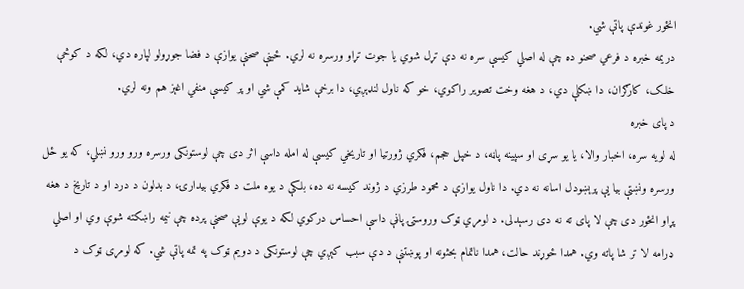انځور غوندې پاتې شي.
دریمه خبره د فرعي صحنو ده چې له اصلي کیسې سره نه دې تړل شوي یا جوت تړاو ورسره نه لري. ځینې صحنې یوازې د فضا جوړولو لپاره دي، لکه د کوڅې خلک، کارګران، دا ښکلې دي، د هغه وخت تصویر راکوي، خو که ناول لنډېږي، دا برخې شاید کمې شي او پر کیسې منفي اغېز هم ونه لري.
د پای خبره
له لویه سره، اخبار والا، یا یو سړی او سپینه پاڼه، د خپل حجم، فکري ژورتیا او تاریخي کیسې له امله داسې اثر دی چې لوستونکی ورسره ورو ورو نښلي، که یو ځل ورسره ونښتې بیا یې پرېښودل اسانه نه دي. دا ناول یوازې د محمود طرزي د ژوند کیسه نه ده، بلکې د یوه ملت د فکري بیدارۍ، د بدلون د درد او د تاریخ د هغه پړاو انځور دی چې لا پای ته نه دی رسېدلی. د لومړي ټوک وروستۍ پاڼې داسې احساس درکوي لکه د یوې لویې صحنې پرده چې نیمه راښکته شوې وي او اصلي ډرامه لا تر شا پاته وي. همدا ځوړند حالت، همدا ناتمام بحثونه او پوښتنې د دې سبب کېږي چې لوستونکی د دویم ټوک په تمه پاتې شي. که لومړی ټوک د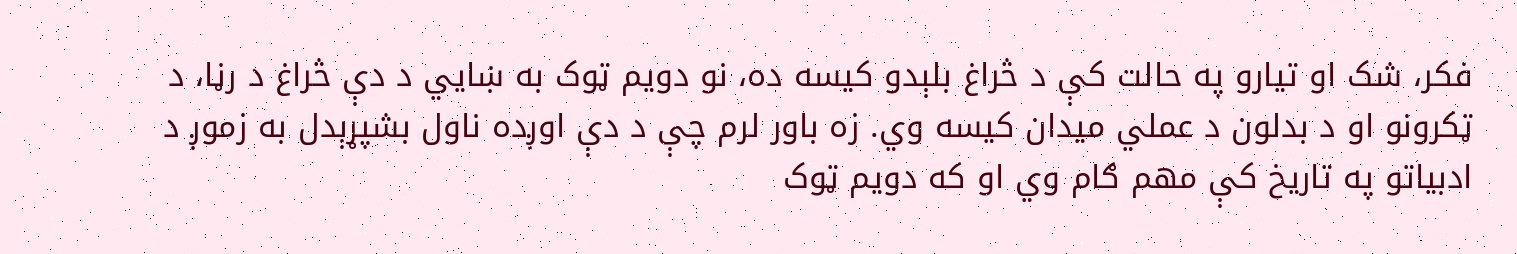فکر، شک او تیارو په حالت کې د څراغ بلېدو کیسه ده، نو دویم ټوک به ښايي د دې څراغ د رڼا، د ټکرونو او د بدلون د عملي میدان کیسه وي. زه باور لرم چې د دې اوږده ناول بشپړېدل به زموږ د ادبیاتو په تاریخ کې مهم ګام وي او که دویم ټوک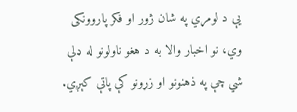یې د لومړي په شان ژور او فکر پاروونکی وي، نو اخبار والا به د هغو ناولونو له ډلې شي چې په ذهنونو او زړونو کې پاتې کېږي.